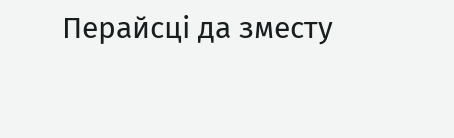Перайсці да зместу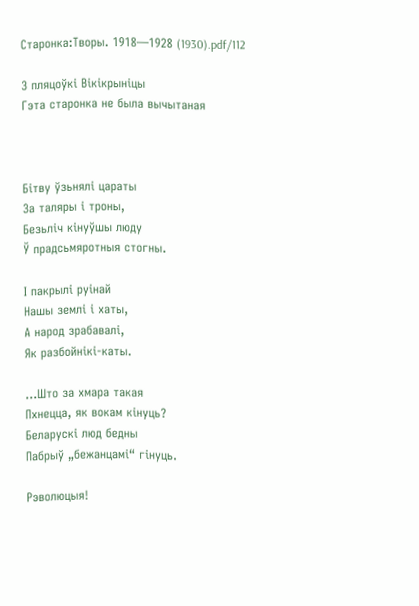Старонка:Творы. 1918―1928 (1930).pdf/112

З пляцоўкі Вікікрыніцы
Гэта старонка не была вычытаная



Бітву ўзьнялі цараты
За таляры і троны,
Безьліч кінуўшы люду
Ў прадсьмяротныя стогны.

І пакрылі руінай
Нашы землі і хаты,
А народ зрабавалі,
Як разбойнікі-каты.

…Што за хмара такая
Пхнецца, як вокам кінуць?
Беларускі люд бедны
Пабрыў „бежанцамі“ гінуць.

Рэволюцыя!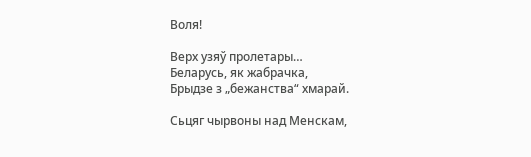Воля!

Верх узяў пролетары…
Беларусь, як жабрачка,
Брыдзе з „бежанства“ хмарай.

Сьцяг чырвоны над Менскам,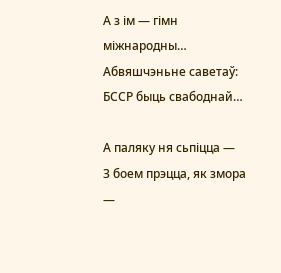А з ім — гімн міжнародны…
Абвяшчэньне саветаў:
БССР быць свабоднай…

А паляку ня сьпіцца —
З боем прэцца, як змора —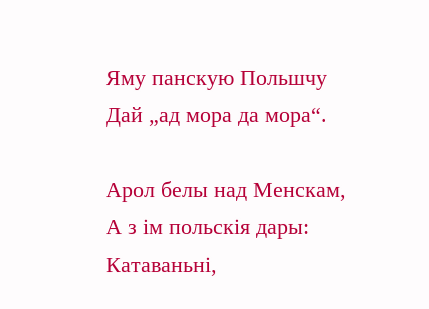Яму панскую Польшчу
Дай „ад мора да мора“.

Арол белы над Менскам,
А з ім польскія дары:
Катаваньні,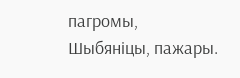пагромы,
Шыбяніцы, пажары.